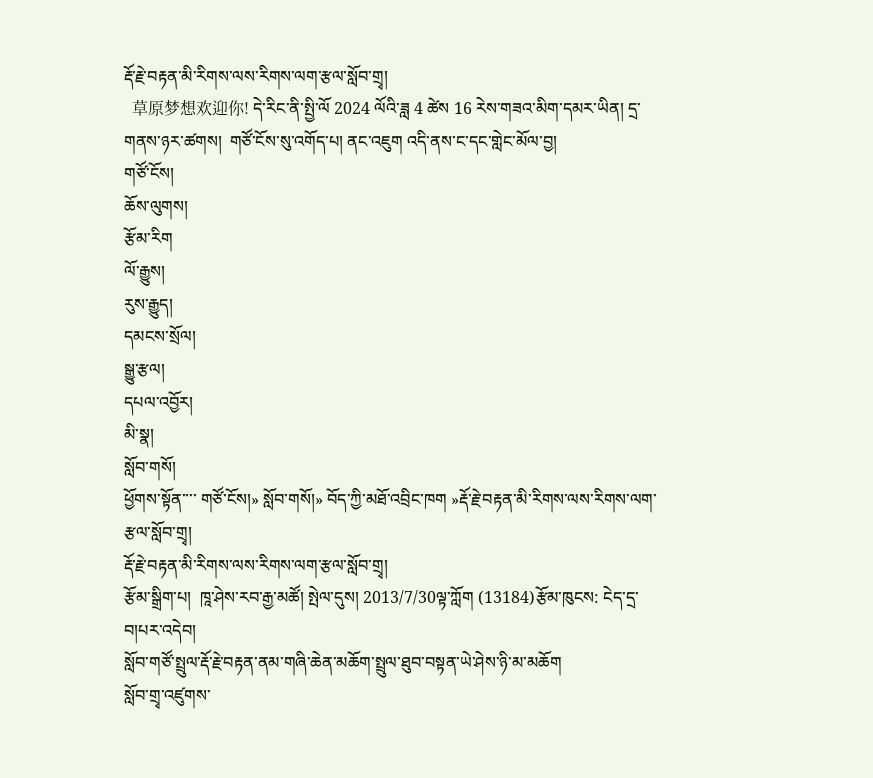རྡོ་རྗེ་བརྟན་མི་རིགས་ལས་རིགས་ལག་རྩལ་སློབ་གྲྭ།
  草原梦想欢迎你! དེ་རིང་ནི་སྤྱི་ལོ 2024 ལོའི་ཟླ 4 ཚེས 16 རེས་གཟའ་མིག་དམར་ཡིན། དྲ་གནས་ཉར་ཚགས།  གཙོ་ངོས་སུ་འགོད་པ། ནང་འཇུག འདི་ནས་ང་དང་གླེང་མོལ་བྱ།
གཙོ་ངོས།
ཆོས་ལུགས།
རྩོམ་རིག
ལོ་རྒྱུས།
རུས་རྒྱུད།
དམངས་སྲོལ།
སྒྱུ་རྩལ།
དཔལ་འབྱོར།
མི་སྣ།
སློབ་གསོ།
ཕྱོགས་སྟོན་་་་ གཙོ་ངོས།» སློབ་གསོ།» བོད་ཀྱི་མཐོ་འབྲིང་ཁག »རྡོ་རྗེ་བརྟན་མི་རིགས་ལས་རིགས་ལག་རྩལ་སློབ་གྲྭ།
རྡོ་རྗེ་བརྟན་མི་རིགས་ལས་རིགས་ལག་རྩལ་སློབ་གྲྭ།
རྩོམ་སྒྲིག་པ།  ཁཱ་ཤེས་རབ་རྒྱ་མཚོ། སྤེལ་དུས། 2013/7/30ལྟ་ཀློག (13184)རྩོམ་ཁུངས: ངེད་དྲ་བ།པར་འདེབ།
སློབ་གཙོ་སྤྲུལ་རྡོ་རྗེ་བརྟན་ནམ་གཞི་ཆེན་མཆོག་སྤྲུལ་ཐུབ་བསྟན་ཡེ་ཤེས་ཉི་མ་མཆོག
སློབ་གྲྭ་འཛུགས་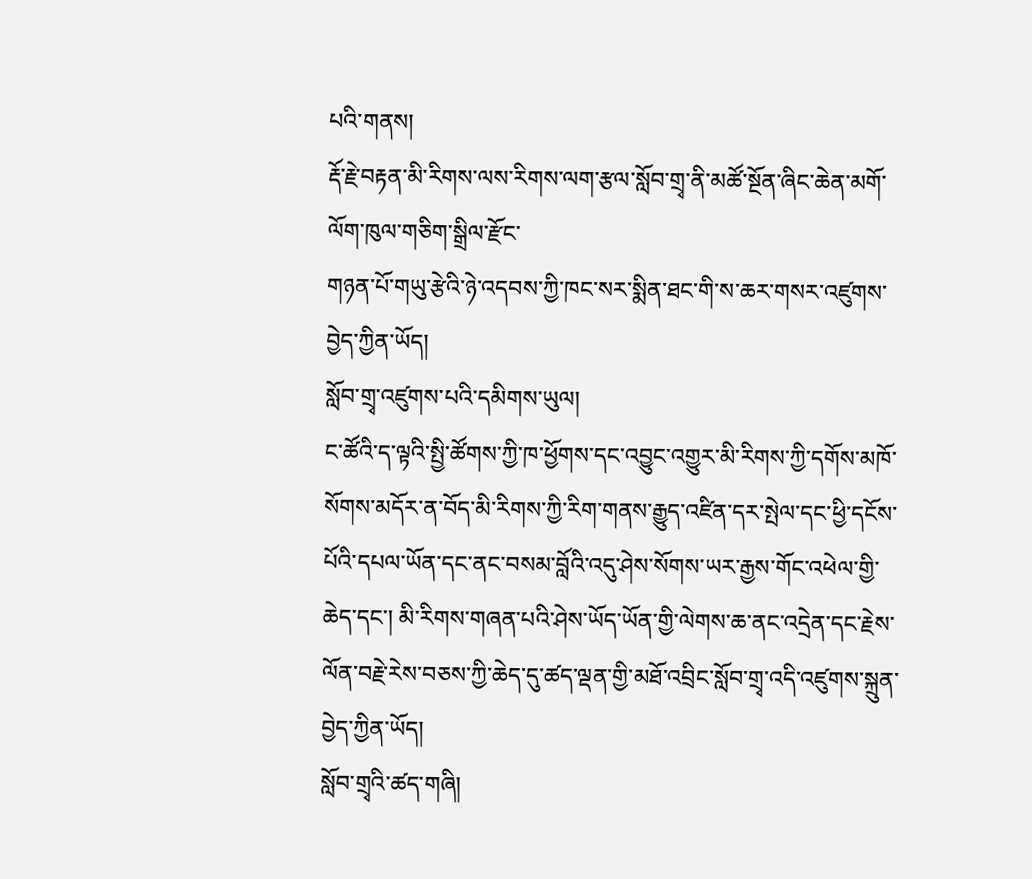པའི་གནས།
རྡོ་རྗེ་བརྟན་མི་རིགས་ལས་རིགས་ལག་རྩལ་སློབ་གྲྭ་ནི་མཚོ་སྔོན་ཞིང་ཆེན་མགོ་ལོག་ཁུལ་གཅིག་སྒྲིལ་རྫོང་
གཉན་པོ་གཡུ་རྩེའི་ཉེ་འདབས་ཀྱི་ཁང་སར་སྨིན་ཐང་གི་ས་ཆར་གསར་འཛུགས་བྱེད་ཀྱིན་ཡོད།
སློབ་གྲྭ་འཛུགས་པའི་དམིགས་ཡུལ།
ང་ཚོའི་ད་ལྟའི་སྤྱི་ཚོགས་ཀྱི་ཁ་ཕྱོགས་དང་འབྱུང་འགྱུར་མི་རིགས་ཀྱི་དགོས་མཁོ་སོགས་མདོར་ན་བོད་མི་རིགས་ཀྱི་རིག་གནས་རྒྱུད་འཛིན་དར་སྤེལ་དང་ཕྱི་དངོས་པོའི་དཔལ་ཡོན་དང་ནང་བསམ་བློའི་འདུ་ཤེས་སོགས་ཡར་རྒྱས་གོང་འཕེལ་གྱི་ཆེད་དང་། མི་རིགས་གཞན་པའི་ཤེས་ཡོད་ཡོན་གྱི་ལེགས་ཆ་ནང་འདྲེན་དང་རྗེས་ལོན་བརྗེ་རེས་བཅས་ཀྱི་ཆེད་དུ་ཚད་ལྡན་གྱི་མཐོ་འབྲིང་སློབ་གྲྭ་འདི་འཛུགས་སྐྲུན་བྱེད་ཀྱིན་ཡོད།
སློབ་གྲྭའི་ཚད་གཞི།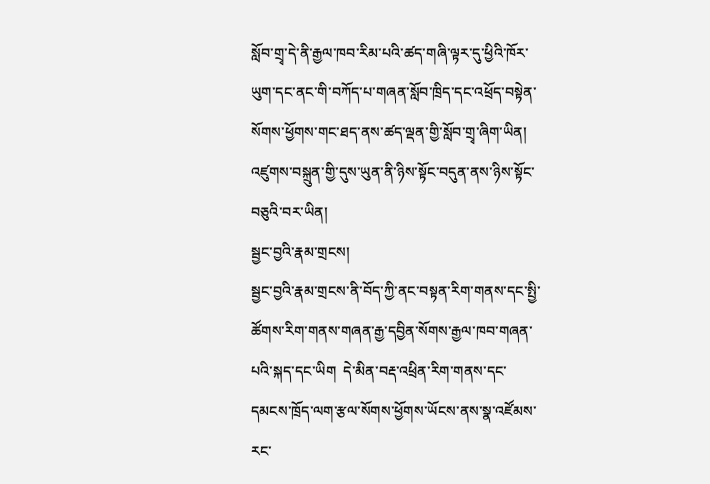སློབ་གྲྭ་དེ་ནི་རྒྱལ་ཁབ་རིམ་པའི་ཚད་གཞི་ལྟར་དུ་ཕྱིའི་ཁོར་ཡུག་དང་ནང་གི་བཀོད་པ་གཞན་སློབ་ཁྲིད་དང་འཕྲོད་བསྟེན་
སོགས་ཕྱོགས་གང་ཐད་ནས་ཚད་ལྡན་གྱི་སློབ་གྲྭ་ཞིག་ཡིན། འཛུགས་བསྐྲུན་གྱི་དུས་ཡུན་ནི་ཉིས་སྟོང་བདུན་ནས་ཉིས་སྟོང་བཅུའི་བར་ཡིན།
སྦྱང་བྱའི་རྣམ་གྲངས།
སྦྱང་བྱའི་རྣམ་གྲངས་ནི་བོད་ཀྱི་ནང་བསྟན་རིག་གནས་དང་སྤྱི་ཚོགས་རིག་གནས་གཞན་རྒྱ་དབྱིན་སོགས་རྒྱལ་ཁབ་གཞན་པའི་སྐད་དང་ཡིག  དེ་མིན་བརྡ་འཕྲིན་རིག་གནས་དང་དམངས་ཁྲོད་ལག་རྩལ་སོགས་ཕྱོགས་ཡོངས་ནས་སྣ་འཛོམས་རང་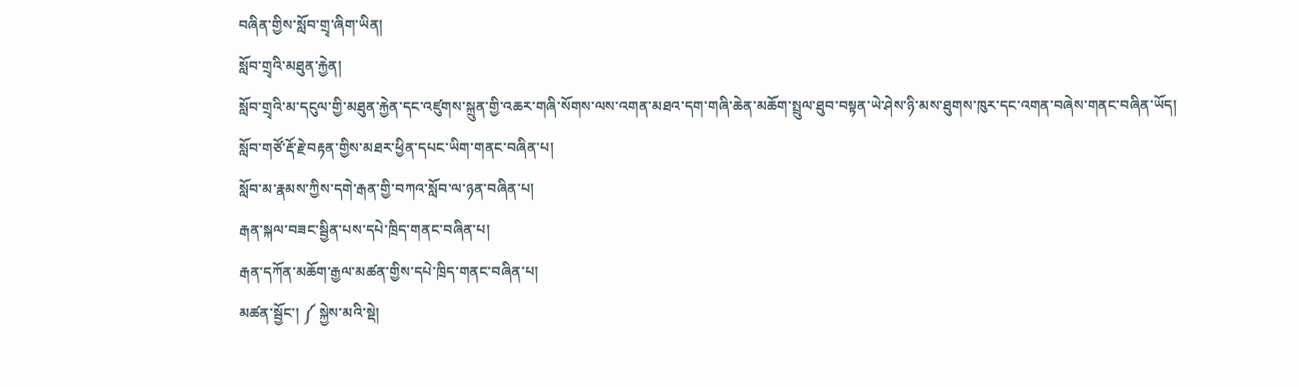བཞིན་གྱིས་སློབ་གྲྭ་ཞིག་ཡིན།
སློབ་གྲྭའི་མཐུན་རྐྱེན།
སློབ་གྲྭའི་མ་དངུལ་གྱི་མཐུན་རྐྱེན་དང་འཛུགས་སྐྲུན་གྱི་འཆར་གཞི་སོགས་ལས་འགན་མཐའ་དག་གཞི་ཆེན་མཆོག་སྤྲུལ་ཐུབ་བསྟན་ཡེ་ཤེས་ཉི་མས་ཐུགས་ཁུར་དང་འགན་བཞེས་གནང་བཞིན་ཡོད།
སློབ་གཙོ་རྡོ་རྗེ་བརྟན་གྱིས་མཐར་ཕྱིན་དཔང་ཡིག་གནང་བཞིན་པ།
སློབ་མ་རྣམས་ཀྱིས་དགེ་རྒན་གྱི་བཀའ་སློབ་ལ་ཉན་བཞིན་པ།
རྒན་སྐལ་བཟང་སྦྱིན་པས་དཔེ་ཁྲིད་གནང་བཞིན་པ།
རྒན་དཀོན་མཆོག་རྒྱལ་མཚན་གྱིས་དཔེ་ཁྲིད་གནང་བཞིན་པ།
མཚན་སྦྱོང་། ༼ སྐྱེས་མའི་སྡེ།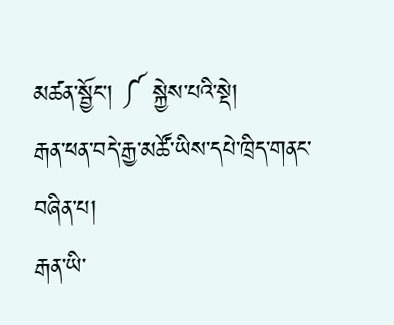མཚན་སྦྱོང་། ༼ སྐྱེས་པའི་སྡེ།
རྒན་ཕན་བདེ་རྒྱ་མཚོ་ཡིས་དཔེ་ཁྲིད་གནང་བཞིན་པ།
རྒན་ཡི་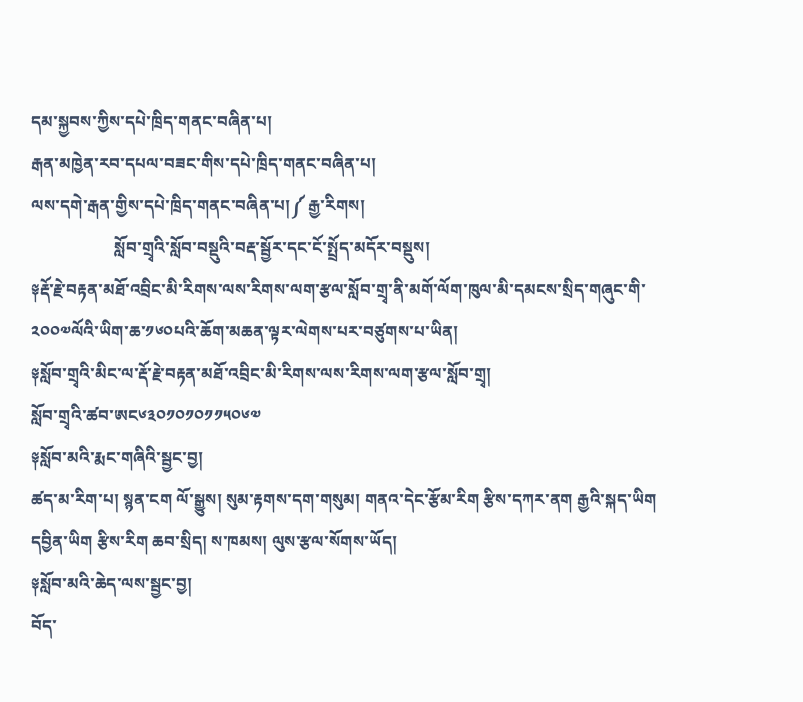དམ་སྐྱབས་ཀྱིས་དཔེ་ཁྲིད་གནང་བཞིན་པ།
རྒན་མཁྱེན་རབ་དཔལ་བཟང་གིས་དཔེ་ཁྲིད་གནང་བཞིན་པ།
ལས་དགེ་རྒན་གྱིས་དཔེ་ཁྲིད་གནང་བཞིན་པ།༼ རྒྱ་རིགས།
                    སློབ་གྲྭའི་སློབ་བསྡུའི་བརྡ་སྦྱོར་དང་ངོ་སྤྲོད་མདོར་བསྡུས།
༈རྡོ་རྗེ་བརྟན་མཐོ་འབྲིང་མི་རིགས་ལས་རིགས་ལག་རྩལ་སློབ་གྲྭ་ནི་མགོ་ལོག་ཁུལ་མི་དམངས་སྲིད་གཞུང་གི་༢༠༠༧ལོའི་ཡིག་ཆ་༡༦༠པའི་ཆོག་མཆན་ལྟར་ལེགས་པར་བཙུགས་པ་ཡིན།
༈སློབ་གྲྭའི་མིང་ལ་རྡོ་རྗེ་བརྟན་མཐོ་འབྲིང་མི་རིགས་ལས་རིགས་ལག་རྩལ་སློབ་གྲྭ།
སློབ་གྲྭའི་ཚབ་ཨང༦༣༠༡༠༡༠༡༡༥༠༦༧
༈སློབ་མའི་རྨང་གཞིའི་སྦྱང་བྱ།
ཚད་མ་རིག་པ། སྙན་ངག ལོ་སྒྱུས། སུམ་རྟགས་དག་གསུམ། གནའ་དེང་རྩོམ་རིག རྩིས་དཀར་ནག རྒྱའི་སྐད་ཡིག དབྱིན་ཡིག རྩིས་རིག ཆབ་སྲིད། ས་ཁམས། ལུས་རྩལ་སོགས་ཡོད།
༈སློབ་མའི་ཆེད་ལས་སྦྱང་བྱ།
བོད་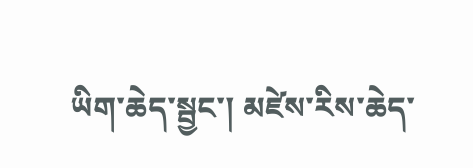ཡིག་ཆེད་སྦྱང་། མཛེས་རིས་ཆེད་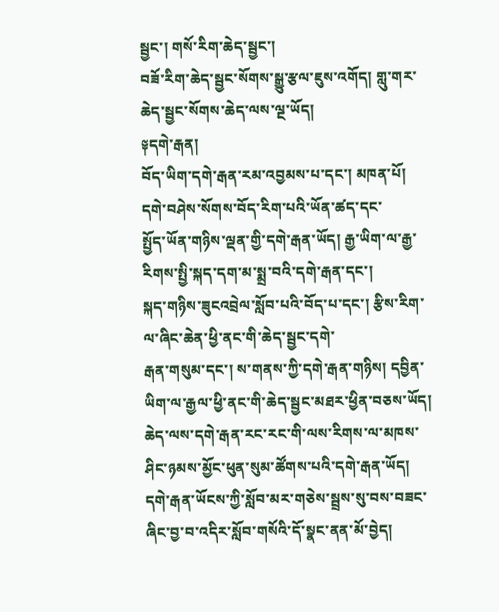སྦྱང་། གསོ་རིག་ཆེད་སྦྱང་།
བཟོ་རིག་ཆེད་སྦྱང་སོགས་སྒྱུ་རྩལ་ཇུས་འགོད། གླུ་གར་ཆེད་སྦྱང་སོགས་ཆེད་ལས་ལྔ་ཡོད།
༈དགེ་རྒན།
བོད་ཡིག་དགེ་རྒན་རམ་འབྱམས་པ་དང་། མཁན་པོ། དགེ་བཤེས་སོགས་བོད་རིག་པའི་ཡོན་ཚད་དང་
སྤྱོད་ཡོན་གཉིས་ལྡན་གྱི་དགེ་རྒན་ཡོད། རྒྱ་ཡིག་ལ་རྒྱ་རིགས་སྤྱི་སྐད་དག་མ་སྨྲ་བའི་དགེ་རྒན་དང་།
སྐད་གཉིས་ཟུངའབྲེལ་སློབ་པའི་བོད་པ་དང་། རྩིས་རིག་ལ་ཞིང་ཆེན་ཕྱི་ནང་གི་ཆེད་སྦྱང་དགེ་
རྒན་གསུམ་དང་། ས་གནས་ཀྱི་དགེ་རྒན་གཉིས། དབྱིན་ཡིག་ལ་རྒྱལ་ཕྱི་ནང་གི་ཆེད་སྦྱང་མཐར་ཕྱིན་བཅས་ཡོད།
ཆེད་ལས་དགེ་རྒན་རང་རང་གི་ལས་རིགས་ལ་མཁས་ཤིང་ཉམས་མྱོང་ཕུན་སུམ་ཚོགས་པའི་དགེ་རྒན་ཡོད། དགེ་རྒན་ཡོངས་ཀྱི་སློབ་མར་གཅེས་སྦྲས་སུ་བས་བཟང་ཞིང་བྱ་བ་འདིར་སློབ་གསོའི་དོ་སྣང་ནན་མོ་བྱེད།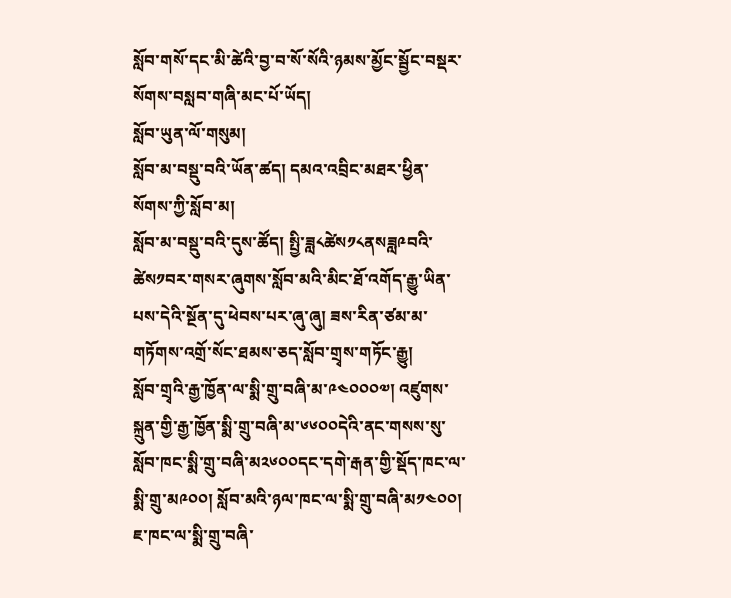སློབ་གསོ་དང་མི་ཚེའི་བྱ་བ་སོ་སོའི་ཉམས་མྱོང་སྦྱོང་བསྡར་སོགས་བསླབ་གཞི་མང་པོ་ཡོད།
སློབ་ཡུན་ལོ་གསུམ།
སློབ་མ་བསྡུ་བའི་ཡོན་ཚད། དམའ་འབྲིང་མཐར་ཕྱིན་སོགས་ཀྱི་སློབ་མ།
སློབ་མ་བསྡུ་བའི་དུས་ཚོད། སྤྱི་ཟླ༨ཚེས༡༨ནསཟླ༩བའི་ཚེས༡བར་གསར་ཞུགས་སློབ་མའི་མིང་ཐོ་འགོད་རྒྱུ་ཡིན་པས་དེའི་སྔོན་དུ་ཕེབས་པར་ཞུ་ཞུ། ཟས་རིན་ཙམ་མ་གཏོགས་འགྲོ་སོང་ཐམས་ཅད་སློབ་གྲྭས་གཏོང་རྒྱུ།
སློབ་གྲྭའི་རྒྱ་ཁྱོན་ལ་སྨི་གྲུ་བཞི་མ་༩༤༠༠༠༧། འཛུགས་སྐྲུན་གྱི་རྒྱ་ཁྱོན་སྨི་གྲུ་བཞི་མ་༦༦༠༠དེའི་ནང་གསས་སུ་
སློབ་ཁང་སྨི་གྲུ་བཞི་མ༢༦༠༠དང་དགེ་རྒན་གྱི་སྡོད་ཁང་ལ་སྨི་གྲུ་མ༩༠༠། སློབ་མའི་ཉལ་ཁང་ལ་སྨི་གྲུ་བཞི་མ༡༤༠༠།
ཇ་ཁང་ལ་སྨི་གྲུ་བཞི་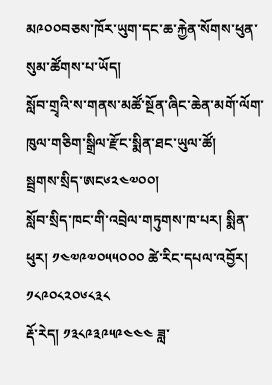མ༩༠༠བཅས་ཁོར་ཡུག་དང་ཆ་རྐྱེན་སོགས་ཕུན་སུམ་ཚོགས་པ་ཡོད།
སློབ་གྲྭའི་ས་གནས་མཚོ་སྔོན་ཞིང་ཆེན་མགོ་ལོག་ཁུལ་གཅིག་སྒྲིལ་རྫོང་སྨིན་ཐང་ཡུལ་ཚོ།
སྦྲགས་སྲིད་ཨང༦༢༤༧༠༠།
སློབ་སྲིད་ཁང་གི་འབྲེལ་གཏུགས་ཁ་པར། སྨིན་ཕུར། ༡༤༧༩༧༠༥༥༠༠༠ ཚེ་རིང་དཔལ་འབྱོར། ༡༨༩༠༨༢༠༦༨༣༨
རྡོ་རེད། ༡༣༨༩༣༩༥༩༤༤༤ ཟླ་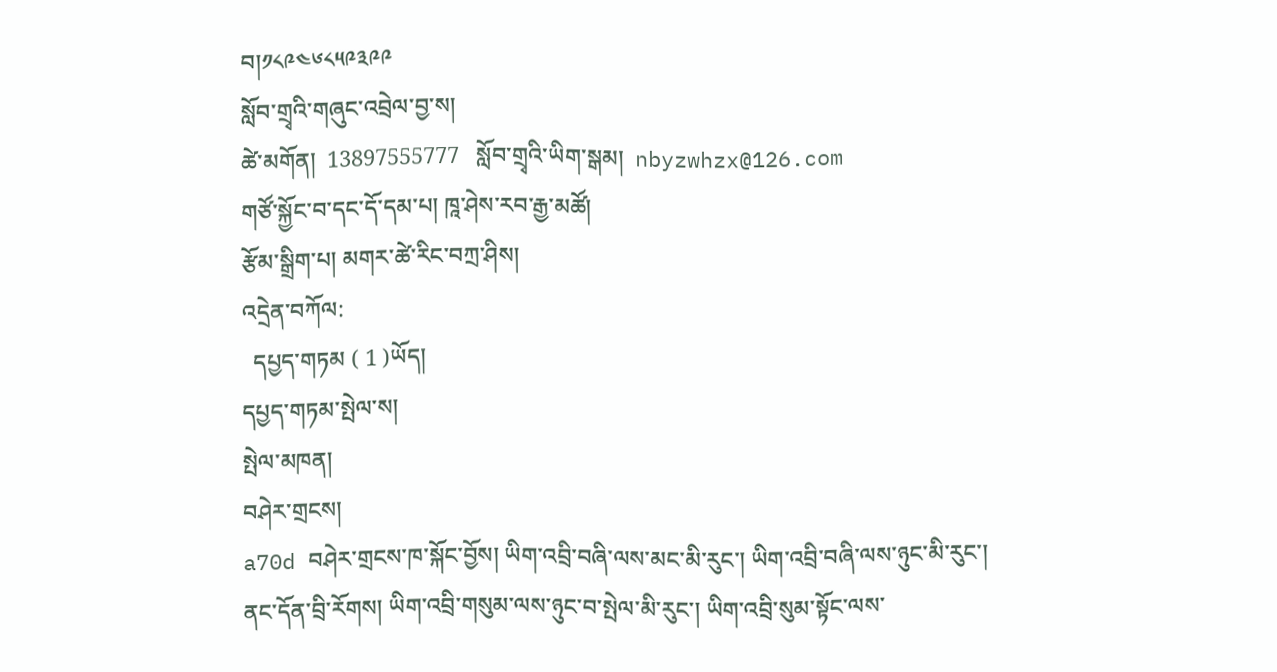བ།༡༨༩༤༦༨༥༩༣༩༩
སློབ་གྲྭའི་གཞུང་འབྲེལ་བྱ་ས།
ཚེ་མགོན།  13897555777   སློབ་གྲྭའི་ཡིག་སྒམ།  nbyzwhzx@126.com
གཙོ་སྐྱོང་བ་དང་དོ་དམ་པ། ཁཱ་ཤེས་རབ་རྒྱ་མཚོ།
རྩོམ་སྒྲིག་པ། མགར་ཚེ་རིང་བཀྲ་ཤིས།
འདྲེན་བཀོལ:
  དཔྱད་གཏམ ( 1 )ཡོད།
དཔྱད་གཏམ་སྤེལ་ས།
སྤེལ་མཁན།
བཤེར་གྲངས།
a70d བཤེར་གྲངས་ཁ་སྐོང་བྱོས། ཡིག་འབྲི་བཞི་ལས་མང་མི་རུང་། ཡིག་འབྲི་བཞི་ལས་ཉུང་མི་རུང་།
ནང་དོན་བྲི་རོགས། ཡིག་འབྲི་གསུམ་ལས་ཉུང་བ་སྤེལ་མི་རུང་། ཡིག་འབྲི་སུམ་སྟོང་ལས་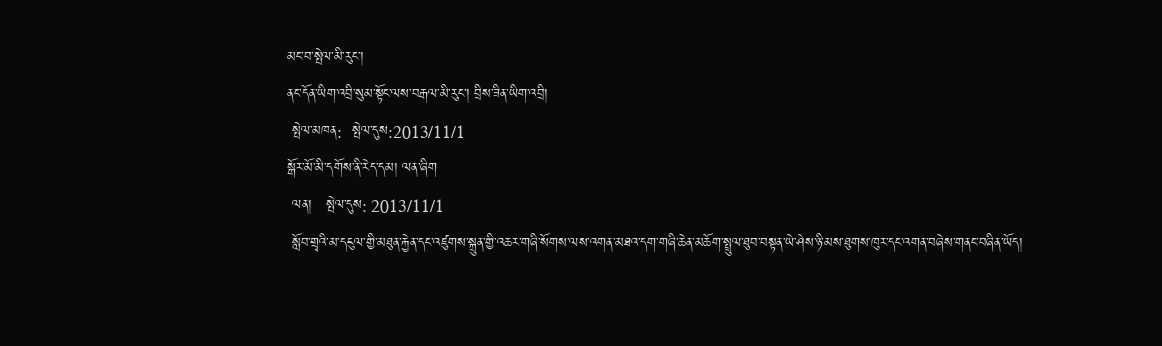མང་བ་སྤེལ་མི་རུང་།
ནང་དོན་ཡིག་འབྲི་སུམ་སྟོང་ལས་བརྒལ་མི་རུང་། བྲིས་ཟིན་ཡིག་འབྲི།
 སྤེལ་མཁན:  སྤེལ་དུས:2013/11/1
སྒོར་མོ་མི་དགོས་ནི་རེད་དམ། ལན་ཞིག
 ལན།   སྤེལ་དུས: 2013/11/1
 སློབ་གྲྭའི་མ་དངུལ་གྱི་མཐུན་རྐྱེན་དང་འཛུགས་སྐྲུན་གྱི་འཆར་གཞི་སོགས་ལས་འགན་མཐའ་དག་གཞི་ཆེན་མཆོག་སྤྲུལ་ཐུབ་བསྟན་ཡེ་ཤེས་ཉི་མས་ཐུགས་ཁུར་དང་འགན་བཞེས་གནང་བཞིན་ཡོད།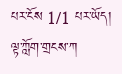པར་ངོས 1/1 པར་ཡོད།
ལྟ་ཀློག་གྲངས་ཀ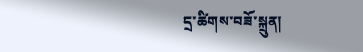དྲ་ཚིགས་བཟོ་སྐྲུན།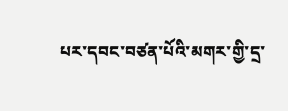པར་དབང་བཙན་པོའི་མགར་གྱི་དྲ་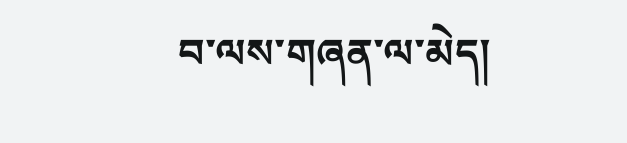བ་ལས་གཞན་ལ་མེད།